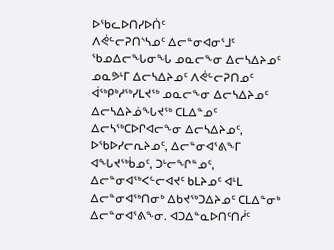ᐅᖃᓚᐅᑎᓯᐅᑏᑦ
ᐱᕚᓪᓕᕈᑎᔅᓴᓄᑦ ᐃᓕᓐᓂᐊᓂᕐᒧᑦ ᖃᓄᐃᓕᖓᓂᖓ ᓄᓇᓕᖕᓂ ᐃᓕᓴᐃᔨᓄᑦ
ᓄᓇᕗᒻᒥ ᐃᓕᓴᐃᔨᓄᑦ ᐱᕚᓪᓕᕈᑎᓄᑦ ᐋᖅᑭᒃᓱᖅᓯᒪᔪᖅ ᓄᓇᓕᖕᓂ ᐃᓕᓴᐃᔨᓄᑦ ᐃᓕᓴᐃᔨᓅᖓᔪᖅ ᑕᒪᐃᓐᓄᑦ ᐃᓕᓴᖅᑕᐅᒋᐊᓕᖕᓂ ᐃᓕᓴᐃᔨᓄᑦ, ᐅᖃᐅᓯᓕᕆᔨᓄᑦ, ᐃᓕᓐᓂᐊᕐᕕᖕᒥ ᐊᖓᔪᖅᑳᓄᑦ, ᑐᒡᓕᖏᓐᓄᑦ, ᐃᓕᓐᓂᐊᖅᐸᓪᓕᐊᔪᑦ ᑲᒪᔨᓄᑦ ᐊᒻᒪ ᐃᓕᓐᓂᐊᖅᑎᓂᒃ ᐃᑲᔪᖅᑐᐃᔨᓄᑦ ᑕᒪᐃᓐᓂᒃ ᐃᓕᓐᓂᐊᕐᕕᖕᓂ. ᐊᑐᐃᓐᓇᐅᑎᑦᑎᓲᑦ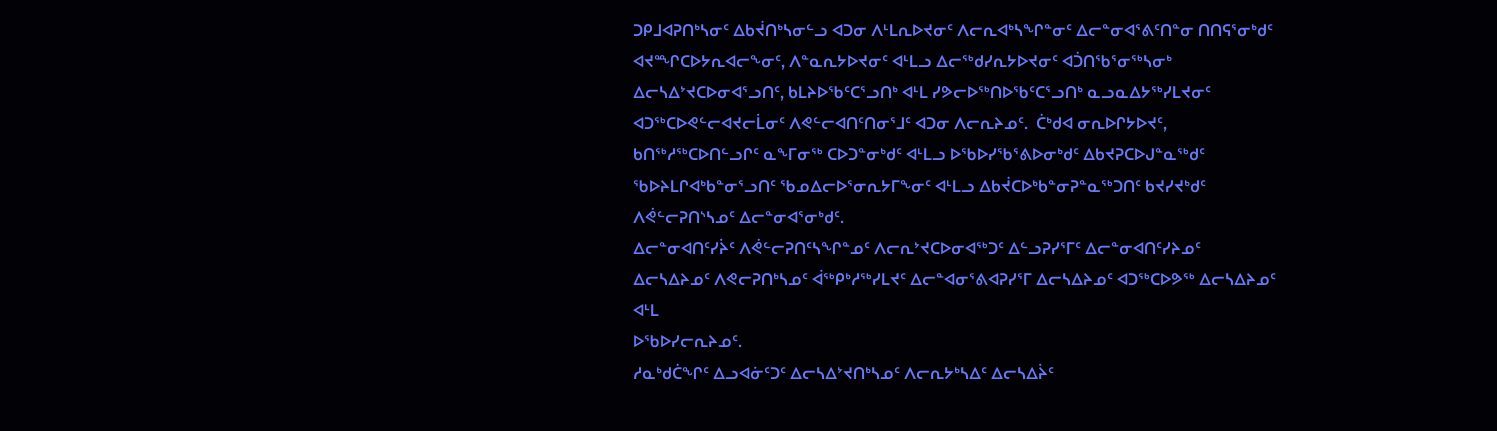ᑐᑭᒧᐊᕈᑎᒃᓴᓂᑦ ᐃᑲᔫᑎᒃᓴᓂᓪᓗ ᐊᑐᓂ ᐱᒻᒪᕆᐅᔪᓂᑦ ᐱᓕᕆᐊᒃᓴᖏᓐᓂᑦ ᐃᓕᓐᓂᐊᕐᕕᑦᑎᓐᓂ ᑎᑎᕋᕐᓂᒃᑯᑦ ᐊᔪᙱᑕᐅᔭᕆᐊᓕᖕᓂᑦ, ᐱᓐᓇᕆᔭᐅᔪᓂᑦ ᐊᒻᒪᓗ ᐃᓕᖅᑯᓯᕆᔭᐅᔪᓂᑦ ᐊᑑᑎᖃᕐᓂᖅᓴᓂᒃ ᐃᓕᓴᐃᔾᔪᑕᐅᓂᐊᕐᓗᑎᑦ, ᑲᒪᔨᐅᖃᑦᑕᕐᓗᑎᒃ ᐊᒻᒪ ᓯᕗᓕᐅᖅᑎᐅᖃᑦᑕᕐᓗᑎᒃ ᓇᓗᓇᐃᔭᖅᓯᒪᔪᓂᑦ ᐊᑐᖅᑕᐅᕙᓪᓕᐊᔪᓕᒫᓂᑦ ᐱᕙᓪᓕᐊᑎᑦᑎᓂᕐᒧᑦ ᐊᑐᓂ ᐱᓕᕆᔨᓄᑦ.  ᑖᒃᑯᐊ ᓂᕆᐅᒋᔭᐅᔪᑦ, ᑲᑎᖅᓱᖅᑕᐅᑎᓪᓗᒋᑦ ᓇᖕᒥᓂᖅ ᑕᐅᑐᓐᓂᒃᑯᑦ ᐊᒻᒪᓗ ᐅᖃᐅᓯᖃᕐᕕᐅᓂᒃᑯᑦ ᐃᑲᔪᕈᑕᐅᒍᓐᓇᖅᑯᑦ ᖃᐅᔨᒪᒋᐊᒃᑲᓐᓂᕐᓗᑎᑦ ᖃᓄᐃᓕᐅᕐᓂᕆᔭᒥᖕᓂᑦ ᐊᒻᒪᓗ ᐃᑲᔫᑕᐅᒃᑲᓐᓂᕈᓐᓇᖅᑐᑎᑦ ᑲᔪᓯᔪᒃᑯᑦ ᐱᕚᓪᓕᕈᑎᔅᓴᓄᑦ ᐃᓕᓐᓂᐊᕐᓂᒃᑯᑦ.
ᐃᓕᓐᓂᐊᑎᑦᓯᔩᑦ ᐱᕚᓪᓕᕈᑎᑦᓴᖏᓐᓄᑦ ᐱᓕᕆᔾᔪᑕᐅᓂᐊᖅᑐᑦ ᐃᓪᓗᕈᓯᕐᒥᑦ ᐃᓕᓐᓂᐊᑎᑦᓯᔨᓄᑦ
ᐃᓕᓴᐃᔨᓄᑦ ᐱᕙᓕᕈᑎᒃᓴᓄᑦ ᐋᖅᑭᒃᓱᖅᓯᒪᔪᑦ ᐃᓕᓐᐊᓂᕐᕕᐊᕈᓯᕐᒥ ᐃᓕᓴᐃᔨᓄᑦ ᐊᑐᖅᑕᐅᕗᖅ ᐃᓕᓴᐃᔨᓄᑦ ᐊᒻᒪ
ᐅᖃᐅᓯᓕᕆᔨᓄᑦ.
ᓱᓇᒃᑯᑖᖏᑦ ᐃᓗᐊᓃᑦᑐᑦ ᐃᓕᓴᐃᔾᔪᑎᒃᓴᓄᑦ ᐱᓕᕆᔭᒃᓴᐃᑦ ᐃᓕᓴᐃᔩᑦ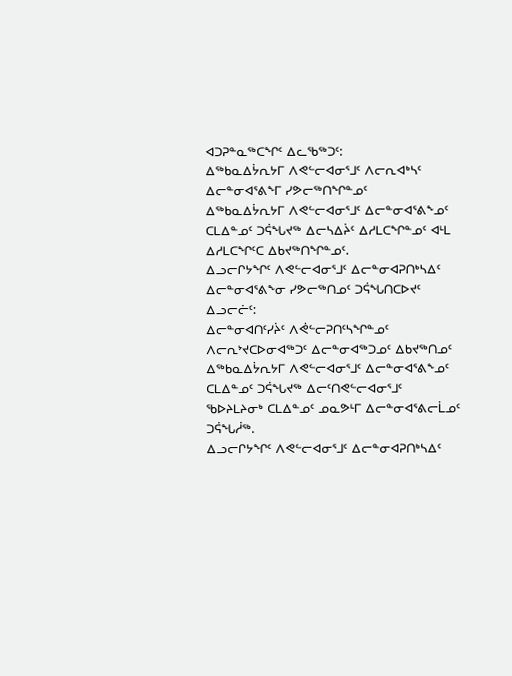ᐊᑐᕈᓐᓇᖅᑕᖏᑦ ᐃᓚᖃᖅᑐᑦ:
ᐃᖅᑲᓇᐃᔮᕆᔭᒥ ᐱᕙᓪᓕᐊᓂᕐᒧᑦ ᐱᓕᕆᐊᒃᓴᑦ ᐃᓕᓐᓂᐊᕐᕕᖕᒥ ᓯᕗᓕᖅᑎᖏᓐᓄᑦ
ᐃᖅᑲᓇᐃᔮᕆᔭᒥ ᐱᕙᓪᓕᐊᓂᕐᒧᑦ ᐃᓕᓐᓂᐊᕐᕕᖕᓄᑦ ᑕᒪᐃᓐᓄᑦ ᑐᕌᖓᔪᖅ ᐃᓕᓴᐃᔩᑦ ᐃᓱᒪᑕᖏᓐᓄᑦ ᐊᒻᒪ ᐃᓱᒪᑕᖏᑦᑕ ᐃᑲᔪᖅᑎᖏᓐᓄᑦ.
ᐃᓗᓕᒋᔭᖏᑦ ᐱᕙᓪᓕᐊᓂᕐᒧᑦ ᐃᓕᓐᓂᐊᕈᑎᒃᓴᐃᑦ ᐃᓕᓐᓂᐊᕐᕕᖕᓂ ᓯᕗᓕᖅᑎᓄᑦ ᑐᕌᖓᑎᑕᐅᔪᑦ ᐃᓗᓕᓖᑦ:
ᐃᓕᓐᓂᐊᑎᑦᓯᔩᑦ ᐱᕚᓪᓕᕈᑎᑦᓴᖏᓐᓄᑦ ᐱᓕᕆᔾᔪᑕᐅᓂᐊᖅᑐᑦ ᐃᓕᓐᓂᐊᖅᑐᓄᑦ ᐃᑲᔪᖅᑎᓄᑦ
ᐃᖅᑲᓇᐃᔮᕆᔭᒥ ᐱᕙᓪᓕᐊᓂᕐᒧᑦ ᐃᓕᓐᓂᐊᕐᕕᖕᓄᑦ ᑕᒪᐃᓐᓄᑦ ᑐᕌᖓᔪᖅ ᐃᓕᑦᑎᕙᓪᓕᐊᓂᕐᒧᑦ ᖃᐅᔨᒪᔨᓂᒃ ᑕᒪᐃᓐᓄᑦ ᓄᓇᕗᒻᒥ ᐃᓕᓐᓂᐊᕐᕕᓕᒫᓄᑦ ᑐᕌᖓᓲᖅ.
ᐃᓗᓕᒋᔭᖏᑦ ᐱᕙᓪᓕᐊᓂᕐᒧᑦ ᐃᓕᓐᓂᐊᕈᑎᒃᓴᐃᑦ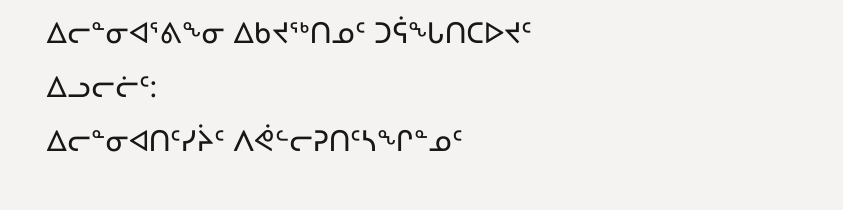ᐃᓕᓐᓂᐊᕐᕕᖕᓂ ᐃᑲᔪᖅᑎᓄᑦ ᑐᕌᖓᑎᑕᐅᔪᑦ ᐃᓗᓕᓖᑦ:
ᐃᓕᓐᓂᐊᑎᑦᓯᔩᑦ ᐱᕚᓪᓕᕈᑎᑦᓴᖏᓐᓄᑦ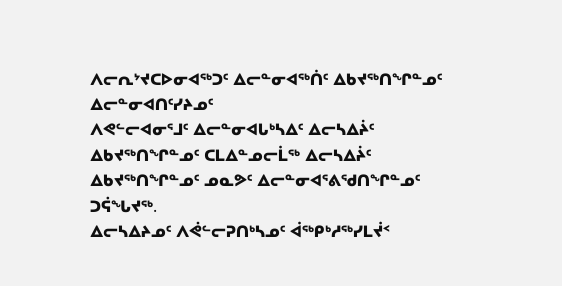ᐱᓕᕆᔾᔪᑕᐅᓂᐊᖅᑐᑦ ᐃᓕᓐᓂᐊᖅᑏᑦ ᐃᑲᔪᖅᑎᖏᓐᓄᑦ ᐃᓕᓐᓂᐊᑎᑦᓯᔨᓄᑦ
ᐱᕙᓪᓕᐊᓂᕐᒧᑦ ᐃᓕᓐᓂᐊᒐᒃᓴᐃᑦ ᐃᓕᓴᐃᔩᑦ ᐃᑲᔪᖅᑎᖏᓐᓄᑦ ᑕᒪᐃᓐᓄᓕᒫᖅ ᐃᓕᓴᐃᔩᑦ ᐃᑲᔪᖅᑎᖏᓐᓄᑦ ᓄᓇᕗᑦ ᐃᓕᓐᓂᐊᕐᕕᖁᑎᖏᓐᓄᑦ ᑐᕌᖓᔪᖅ.
ᐃᓕᓴᐃᔨᓄᑦ ᐱᕚᓪᓕᕈᑎᒃᓴᓄᑦ ᐋᖅᑭᒃᓱᖅᓯᒪᔫᑉ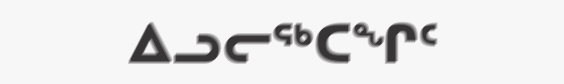ᐃᓗᓕᖅᑕᖏᑦ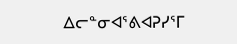ᐃᓕᓐᓂᐊᕐᕕᐊᕈᓯᕐᒥ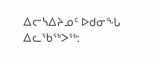ᐃᓕᓴᐃᔨᓄᑦ ᐅᑯᓂᖓ ᐃᓚᖃᖅᐳᖅ: